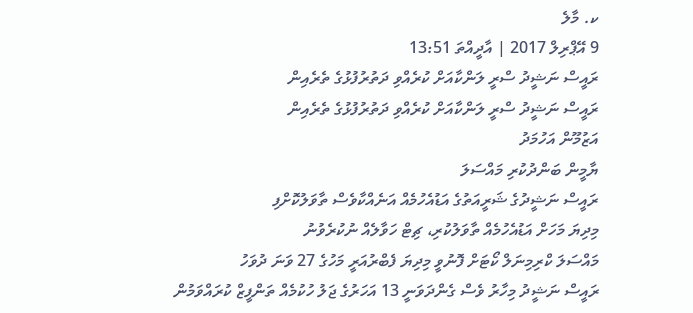ކ. މާލެ
9 އޭޕްރިލް 2017 | އާދީއްތަ 13:51
ރައީސް ނަޝީދު ސްރީ ލަންކާއަށް ކުރެއްވި ދަތުރުފުޅުގެ ތެރެއިން
ރައީސް ނަޝީދު ސްރީ ލަންކާއަށް ކުރެއްވި ދަތުރުފުޅުގެ ތެރެއިން
އަޒުމޫން އަހުމަދު
ޔާމީން ބަންދުކުރި މައްސަލަ
ރައީސް ނަޝީދުގެ ޝަރީއަތުގެ އަޑުއެހުމެއް އަނެއްކާވެސް ތާވަލުކޮށްފި
މިދިޔަ މަހަށް އަޑުއެހުމެއް ތާވަލުކުރި، ޗިޓް ހަވާލެއް ނުކުރެވުނު
މައްސަލަ ކްރިމިނަލް ކޯޓަށް ފޮނުވީ މިދިޔަ ފެބްރުއަރީ މަހުގެ 27 ވަނަ ދުވަހު
ރައީސް ނަޝީދު މިހާރު ވެސް ގެންދަވަނީ 13 އަހަރުގެ ޖަލު ހުކުމެއް ތަންފީޒް ކުރައްވަމުން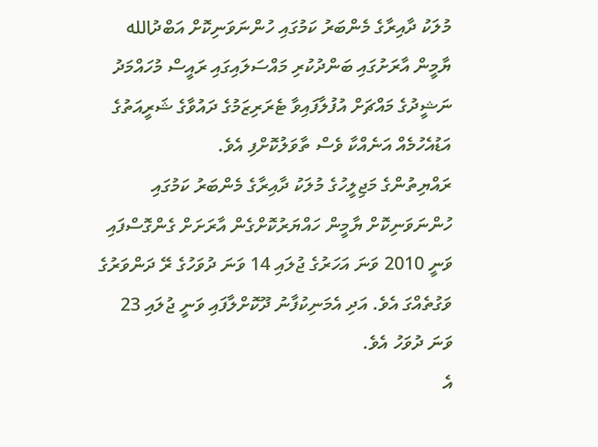މުލަކު ދާއިރާގެ މެންބަރު ކަމުގައި ހުންނަވަނިކޮށް އަބްދުالله ޔާމީން އާރަށުގައި ބަންދުކުރި މައްސަލައިގައި ރައީސް މުހައްމަދު ނަޝީދުގެ މައްޗަށް އުފުލާފައިވާ ޓެރަރިޒަމުގެ ދައުވާގެ ޝަރީއަތުގެ އަޑުއެހުމެއް އަނެއްކާ ވެސް ތާވަލުކޮށްފި އެވެ.
ރައްޔިތުންގެ މަޖިލީހުގެ މުލަކު ދާއިރާގެ މެންބަރު ކަމުގައި ހުންނަވަނިކޮށް ޔާމީން ހައްޔަރުކޮށްގެން އާރަށަށް ގެންގޮސްފައި ވަނީ 2010 ވަނަ އަހަރުގެ ޖުލައި 14 ވަނަ ދުވަހުގެ ރޭ ދަންވަރުގެ ވަގުތެއްގަ އެވެ. އަދި އެމަނިކުފާނު ދޫކޮށްލާފައި ވަނީ ޖުލައި 23 ވަނަ ދުވަހު އެވެ.
އެ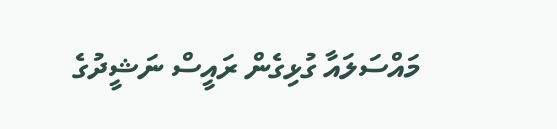މައްސަލައާ ގުޅިގެން ރައީސް ނަޝީދުގެ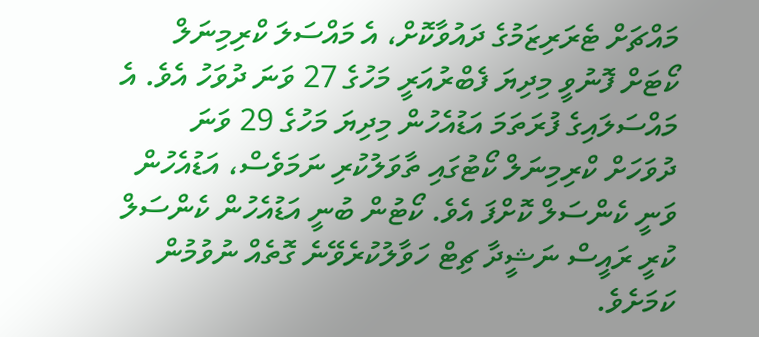މައްޗަށް ޓެރަރިޒަމުގެ ދައުވާކޮށް، އެ މައްސަލަ ކްރިމިނަލް ކޯޓަށް ފޮނުވީ މިދިޔަ ފެބްރުއަރީ މަހުގެ 27 ވަނަ ދުވަހު އެވެ. އެ މައްސަލައިގެ ފުރަތަމަ އަޑުއެހުން މިދިޔަ މަހުގެ 29 ވަނަ ދުވަހަށް ކްރިމިނަލް ކޯޓުގައި ތާވަލުކުރި ނަމަވެސް، އަޑުއެހުން ވަނީ ކެންސަލް ކޮށްފަ އެވެ. ކޯޓުން ބުނީ އަޑުއެހުން ކެންސަލް ކުރީ ރައީސް ނަޝީދާ ޗިޓް ހަވާލުކުރެވޭނެ ގޮތެއް ނުވުމުން ކަމަށެވެ.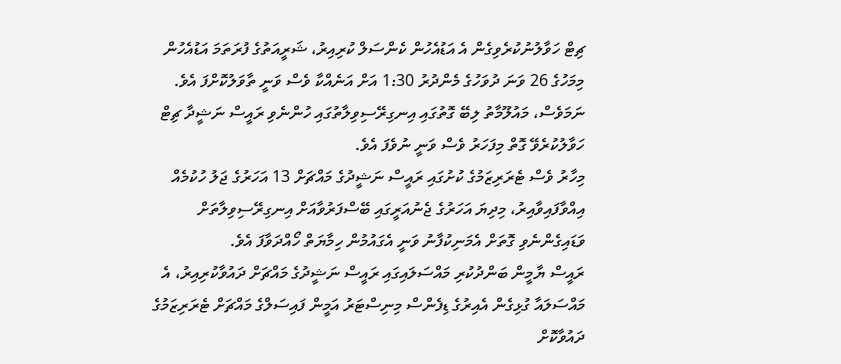ޗިޓް ހަވާލުނުކުރެވިގެން އެ އަޑުއެހުން ކެންސަލް ކުރިއިރު، ޝަރީއަތުގެ ފުރަތަމަ އަޑުއެހުން މިމަހުގެ 26 ވަނަ ދުވަހުގެ މެންދުރު 1:30 އަށް އަނެއްކާ ވެސް ވަނީ ތާވަލުކޮށްފަ އެވެ. ނަމަވެސް، މައުލޫމާތު ލިބޭ ގޮތުގައި އިނގިރޭސިވިލާތުގައި ހުންނެވި ރައީސް ނަޝީދާ ޗިޓް ހަވާލުކުރެވޭ ގޮތް މިފަހަރު ވެސް ވަނީ ނުވެފަ އެވެ.
މިހާރު ވެސް ޓެރަރިޒަމުގެ ކުށުގައި ރައީސް ނަޝީދުގެ މައްޗަށް 13 އަހަރުގެ ޖަލު ހުކުމެއް އިއްވާފައިވާއިރު، މިދިޔަ އަހަރުގެ ޖެނުއަރީގައި ބޭސްފަރުވާއަށް އިނގިރޭސިވިލާތަށް ވަޑައިގެންނެވި ގޮތަށް އެމަނިކުފާނު ވަނީ އެގައުމުން ހިމާޔަތް ހޯއްދަވާފަ އެވެ.
ރައީސް ޔާމީން ބަންދުކުރި މައްސަލައިގައި ރައީސް ނަޝީދުގެ މައްޗަށް ދައުވާކުރިއިރު، އެ މައްސަލައާ ގުޅިގެން އެއިރުގެ ޑިފެންސް މިނިސްޓަރު އަމީން ފައިސަލްގެ މައްޗަށް ޓެރަރިޒަމުގެ ދައުވާކޮށް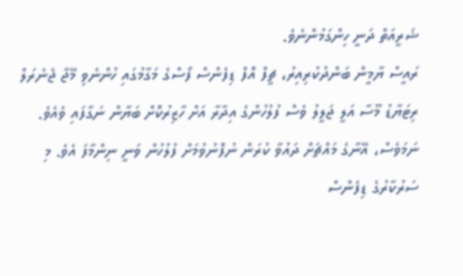ޝަރީއަތް ދަނީ ހިންގަމުންނެވެ.
ރައީސް ޔާމީން ބަންދުކުރިއިރު، ޗީފް އޮފް ޑިފެންސް ފޯސްގެ މަގާމުގައި ހުންނެވި މޭޖާ ޖެނެރަލް ރިޓަޔާޑު މޫސާ އަލީ ޖަލީލު ވެސް ފުލުހުންގެ އިދާރާ އަށް ހާޒިރުކޮށް ބަޔާން ނަގާފައި ވެއެވެ. ނަމަވެސް، އޭނާގެ މައްޗަށް ދައުވާ ކުރަން ނުފޮނުވުމަށް ފުލުހުން ވަނީ ނިންމާފަ އެވެ. މި ސަރުކާރުގެ ޑިފެންސް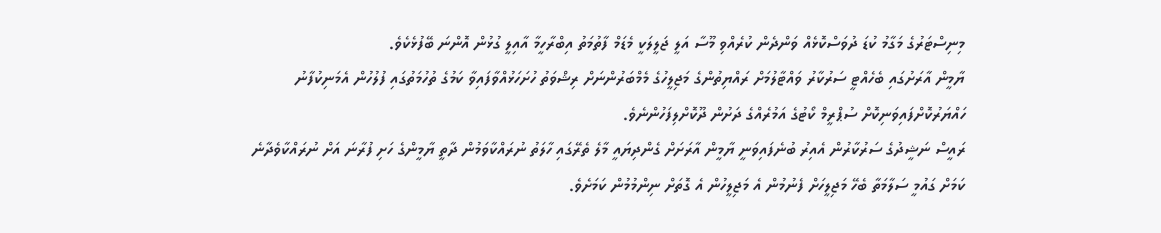މިނިސްޓަރުގެ މަގާމު ކުޑަ ދުވަސްކޮޅެއް ވަންދެން ކުރެއްވި މޫސާ އަލީ ޖަލީލަކީ މެޑަމް ފާތުމަތު އިބްރާހީމާ އާއިލީ ގުޅުން އޮންނަ ބޭފުޅެކެވެ.
ޔާމީން އާރަށުގައި ބެހެއްޓީ ސަރުކާރު ވައްޓާލުމަށް ރައްޔިތުންގެ މަޖިލީހުގެ މެމްބަރުންނަށް ރިޝްވަތު ހުށަހަޅުއްވާފައިވާ ކަމުގެ ތުހުމަތުގައި ފުލުހުން އެމަނިކުފާނު ހައްޔަރުކޮށްފައިވަނިކޮށް ސުޕްރީމް ކޯޓުގެ އަމުރެއްގެ ދަށުން ދޫކޮށްލިފަހުންނެވެ.
ރައީސް ނަޝީދުގެ ސަރުކާރުން އެއިރު ބުނެފައިވަނީ ޔާމީން އާރަށަށް ގެންދިޔައީ މާލެ ތެރޭގައި ހާލަތު ނުރައްކާވަމުން ދާތީ ޔާމީންގެ ހަށި ފުރާނަ އަށް ނުރައްކާވެދާނެ ކަމަށް ގައުމީ ސަލާމަތާ ބެހޭ މަޖިލީހަށް ފެނުމުން އެ މަޖިލީހުން އެ ގޮތަށް ނިންމުމުން ކަމަށެވެ.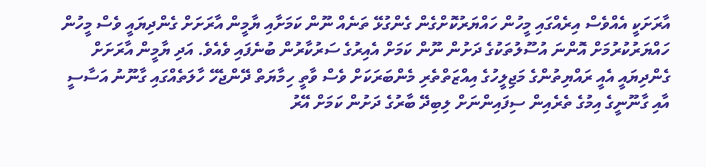އާރަށަކީ އެއްވެސް އިރެއްގައި މީހުން ހައްޔަރުކޮށްގެން ގެންގުޅޭ ތަނެއް ނޫން ކަމަށާއި ޔާމީން އާރަށަށް ގެންދިޔައީ ވެސް މީހުން ހައްޔަރުކުރުމަށް އޮންނަ އުސޫލުތަކުގެ ދަށުން ނޫން ކަމަށް އެއިރުގެ ސަރުކާރުން ބުނެފައި ވެއެވެ. އަދި ޔާމީން އާރަށަށް ގެންދިޔައީ އެއީ ރައްޔިތުންގެ މަޖިލީހުގެ އިއްޒަތްތެރި މެންބަރަކަށް ވެސް ވާތީ ހިމާޔަތް ދޭންޖެހޭ ހާލަތެއްގައި ގާނޫނު އަސާސީ އާއި ގާނޫނީގެ އިމުގެ ތެރެއިން ސިފައިންނަށް ލިބިދޭ ބާރުގެ ދަށުން ކަމަށް އޭރު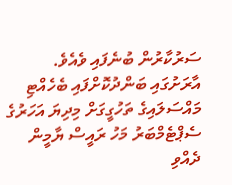ސަރުކާރުން ބުނެފައި ވެއެވެ.
އާރަށުގައި ބަންދުކޮށްފައި ބެހެއްޓި މައްސަލައިގެ ތަހުގީގަށް މިދިޔަ އަހަރުގެ ސެޕްޓެމްބަރު މަހު ރައީސް ޔާމީން ދެއްވި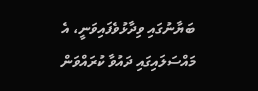ބަޔާނުގައި ވިދާޅުވެފައިވަނީ، އެ މައްސަލައިގައި ދައުވާ ކުރައްވަން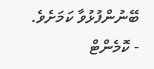ބޭނުންފުޅުވާ ކަމަށެވެ.
- ކޮމެންޓް